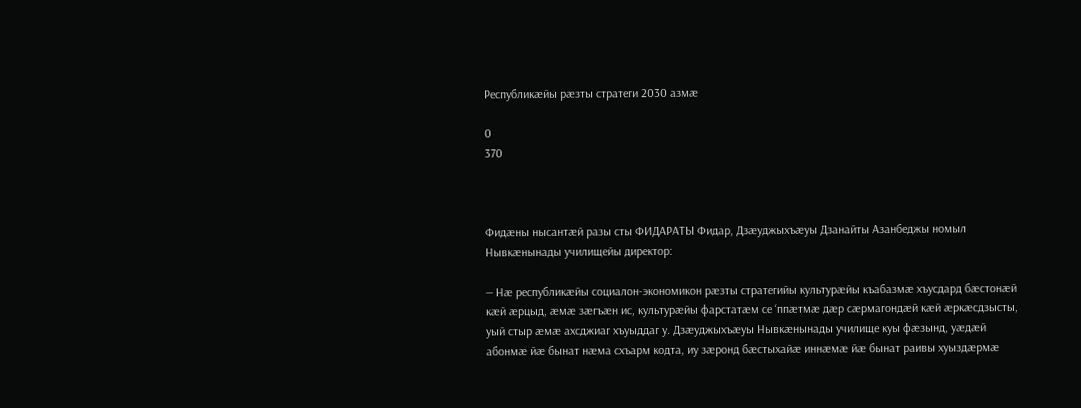Республикӕйы рӕзты стратеги 2030 азмӕ

0
370



Фидӕны нысантӕй разы сты ФИДАРАТЫ Фидар, Дзӕуджыхъӕуы Дзанайты Азанбеджы номыл Нывкӕнынады училищейы директор:

— Нӕ республикӕйы социалон-экономикон рӕзты стратегийы культурӕйы къабазмӕ хъусдард бӕстонӕй кӕй ӕрцыд, ӕмӕ зӕгъӕн ис, культурӕйы фарстатӕм се ‘ппӕтмӕ дӕр сӕрмагондӕй кӕй ӕркӕсдзысты, уый стыр ӕмӕ ахсджиаг хъуыддаг у. Дзӕуджыхъӕуы Нывкӕнынады училище куы фӕзынд, уӕдӕй абонмӕ йӕ бынат нӕма схъарм кодта, иу зӕронд бӕстыхайӕ иннӕмӕ йӕ бынат раивы хуыздӕрмӕ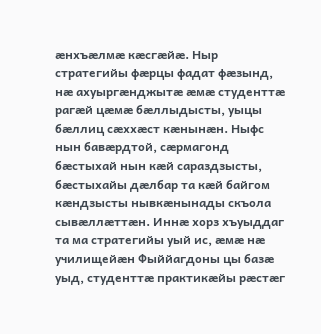ӕнхъӕлмӕ кӕсгӕйӕ. Ныр стратегийы фӕрцы фадат фӕзынд, нӕ ахуыргӕнджытӕ ӕмӕ студенттӕ рагӕй цӕмӕ бӕллыдысты, уыцы бӕллиц сӕххӕст кӕнынӕн. Ныфс нын бавӕрдтой, сӕрмагонд бӕстыхай нын кӕй сараздзысты, бӕстыхайы дӕлбар та кӕй байгом кӕндзысты нывкӕнынады скъола сывӕллӕттӕн. Иннӕ хорз хъуыддаг та ма стратегийы уый ис, ӕмӕ нӕ училищейӕн Фыййагдоны цы базӕ уыд, студенттӕ практикӕйы рӕстӕг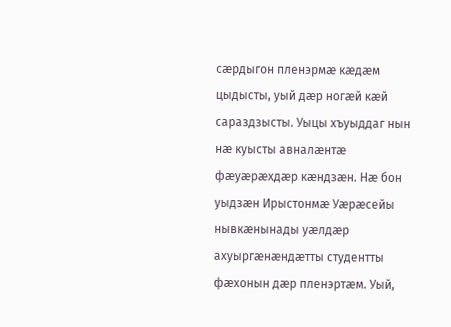сӕрдыгон пленэрмӕ кӕдӕм цыдысты, уый дӕр ногӕй кӕй сараздзысты. Уыцы хъуыддаг нын нӕ куысты авналӕнтӕ фӕуӕрӕхдӕр кӕндзӕн. Нӕ бон уыдзӕн Ирыстонмӕ Уӕрӕсейы нывкӕнынады уӕлдӕр ахуыргӕнӕндӕтты студентты фӕхонын дӕр пленэртӕм. Уый,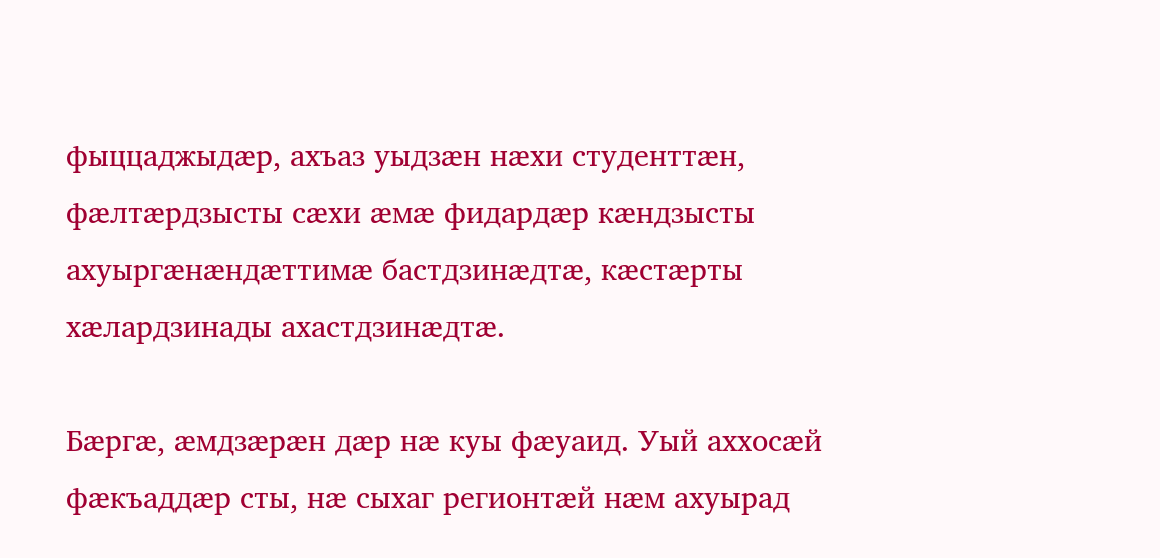фыццаджыдӕр, ахъаз уыдзӕн нӕхи студенттӕн, фӕлтӕрдзысты сӕхи ӕмӕ фидардӕр кӕндзысты ахуыргӕнӕндӕттимӕ бастдзинӕдтӕ, кӕстӕрты хӕлардзинады ахастдзинӕдтӕ.

Бӕргӕ, ӕмдзӕрӕн дӕр нӕ куы фӕуаид. Уый аххосӕй фӕкъаддӕр сты, нӕ сыхаг регионтӕй нӕм ахуырад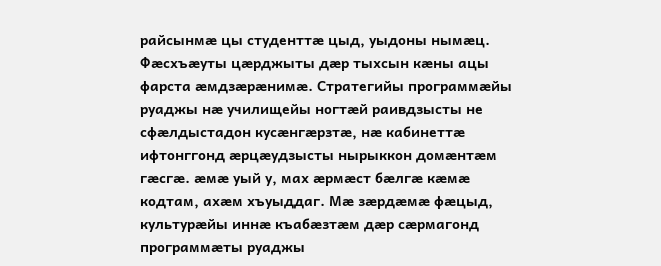райсынмӕ цы студенттӕ цыд, уыдоны нымӕц. Фӕсхъӕуты цӕрджыты дӕр тыхсын кӕны ацы фарста ӕмдзӕрӕнимӕ. Стратегийы программӕйы руаджы нӕ училищейы ногтӕй раивдзысты не сфӕлдыстадон кусӕнгӕрзтӕ, нӕ кабинеттӕ ифтонггонд ӕрцӕудзысты нырыккон домӕнтӕм гӕсгӕ. ӕмӕ уый у, мах ӕрмӕст бӕлгӕ кӕмӕ кодтам, ахӕм хъуыддаг. Мӕ зӕрдӕмӕ фӕцыд, культурӕйы иннӕ къабӕзтӕм дӕр сӕрмагонд программӕты руаджы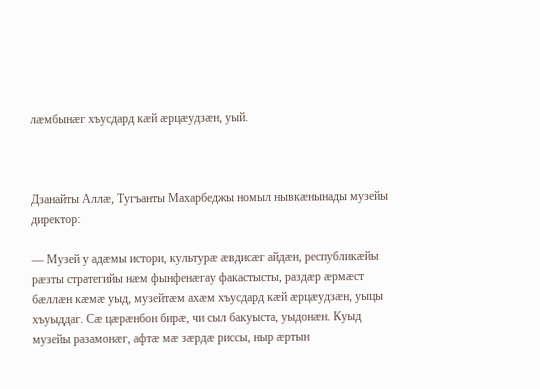лӕмбынӕг хъусдард кӕй ӕрцӕудзӕн, уый.



Дзанайты Аллӕ, Тугъанты Махарбеджы номыл нывкӕнынады музейы директор:

— Музей у адӕмы истори, культурӕ ӕвдисӕг айдӕн, республикӕйы рӕзты стратегийы нӕм фынфенӕгау факастысты, раздӕр ӕрмӕст бӕллӕн кӕмӕ уыд, музейтӕм ахӕм хъусдард кӕй ӕрцӕудзӕн, уыцы хъуыддаг. Сӕ цӕрӕнбон бирӕ, чи сыл бакуыста, уыдонӕн. Куыд музейы разамонӕг, афтӕ мӕ зӕрдӕ риссы, ныр ӕртын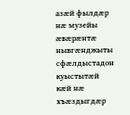азӕй фылдӕр нӕ музейы ӕвӕрӕнтӕ нывгӕнджыты сфӕлдыстадон куыстытӕй кӕй нӕ хъӕздыгдӕр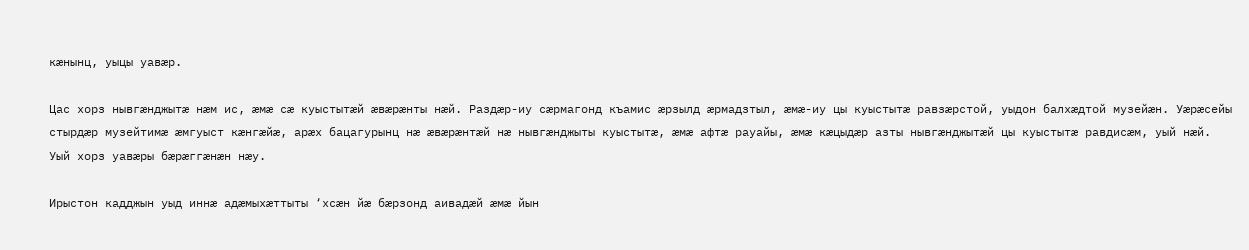кӕнынц, уыцы уавӕр.

Цас хорз нывгӕнджытӕ нӕм ис, ӕмӕ сӕ куыстытӕй ӕвӕрӕнты нӕй. Раздӕр-иу сӕрмагонд къамис ӕрзылд ӕрмадзтыл, ӕмӕ-иу цы куыстытӕ равзӕрстой, уыдон балхӕдтой музейӕн. Уӕрӕсейы стырдӕр музейтимӕ ӕмгуыст кӕнгӕйӕ, арӕх бацагурынц нӕ ӕвӕрӕнтӕй нӕ нывгӕнджыты куыстытӕ, ӕмӕ афтӕ рауайы, ӕмӕ кӕцыдӕр азты нывгӕнджытӕй цы куыстытӕ равдисӕм, уый нӕй. Уый хорз уавӕры бӕрӕггӕнӕн нӕу.

Ирыстон кадджын уыд иннӕ адӕмыхӕттыты ‘хсӕн йӕ бӕрзонд аивадӕй ӕмӕ йын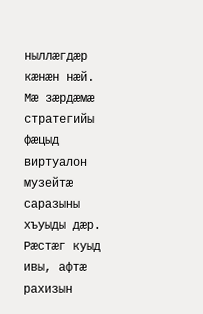ныллӕгдӕр кӕнӕн нӕй. Мӕ зӕрдӕмӕ стратегийы фӕцыд виртуалон музейтӕ саразыны хъуыды дӕр. Рӕстӕг куыд ивы, афтӕ рахизын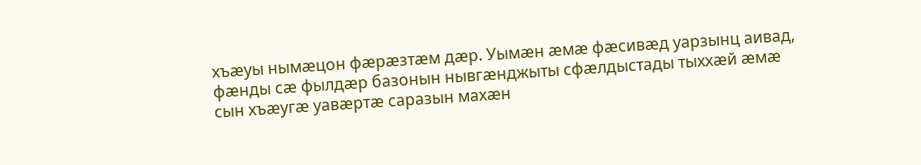хъӕуы нымӕцон фӕрӕзтӕм дӕр. Уымӕн ӕмӕ фӕсивӕд уарзынц аивад, фӕнды сӕ фылдӕр базонын нывгӕнджыты сфӕлдыстады тыххӕй ӕмӕ сын хъӕугӕ уавӕртӕ саразын махӕн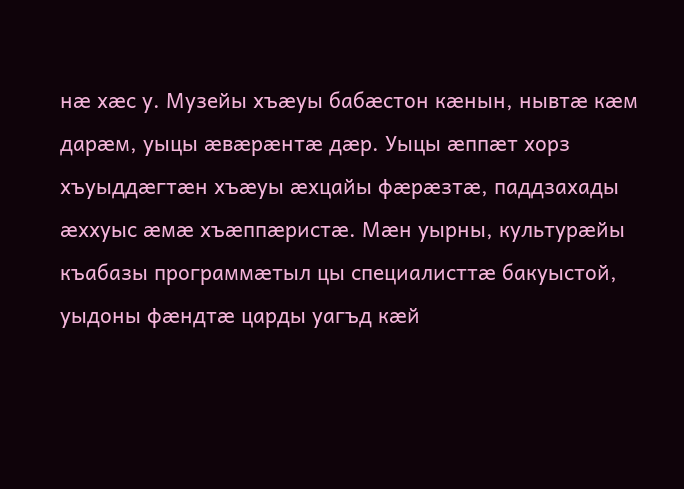нӕ хӕс у. Музейы хъӕуы бабӕстон кӕнын, нывтӕ кӕм дарӕм, уыцы ӕвӕрӕнтӕ дӕр. Уыцы ӕппӕт хорз хъуыддӕгтӕн хъӕуы ӕхцайы фӕрӕзтӕ, паддзахады ӕххуыс ӕмӕ хъӕппӕристӕ. Мӕн уырны, культурӕйы къабазы программӕтыл цы специалисттӕ бакуыстой, уыдоны фӕндтӕ царды уагъд кӕй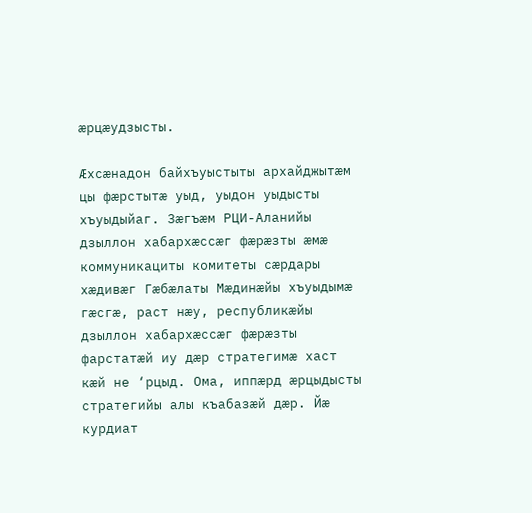ӕрцӕудзысты.

Æхсӕнадон байхъуыстыты архайджытӕм цы фӕрстытӕ уыд, уыдон уыдысты хъуыдыйаг. Зӕгъӕм РЦИ-Аланийы дзыллон хабархӕссӕг фӕрӕзты ӕмӕ коммуникациты комитеты сӕрдары хӕдивӕг Гӕбӕлаты Мӕдинӕйы хъуыдымӕ гӕсгӕ, раст нӕу, республикӕйы дзыллон хабархӕссӕг фӕрӕзты фарстатӕй иу дӕр стратегимӕ хаст кӕй не ‘рцыд. Ома, иппӕрд ӕрцыдысты стратегийы алы къабазӕй дӕр. Йӕ курдиат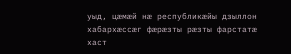уыд, цӕмӕй нӕ республикӕйы дзыллон хабархӕссӕг фӕрӕзты рӕзты фарстатӕ хаст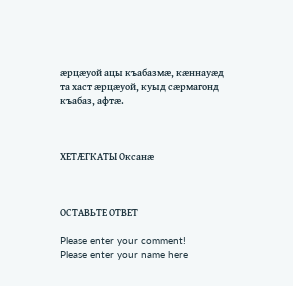ӕрцӕуой ацы къабазмӕ, кӕннауӕд та хаст ӕрцӕуой, куыд сӕрмагонд къабаз, афтӕ.



ХЕТÆГКАТЫ Оксанӕ



ОСТАВЬТЕ ОТВЕТ

Please enter your comment!
Please enter your name here